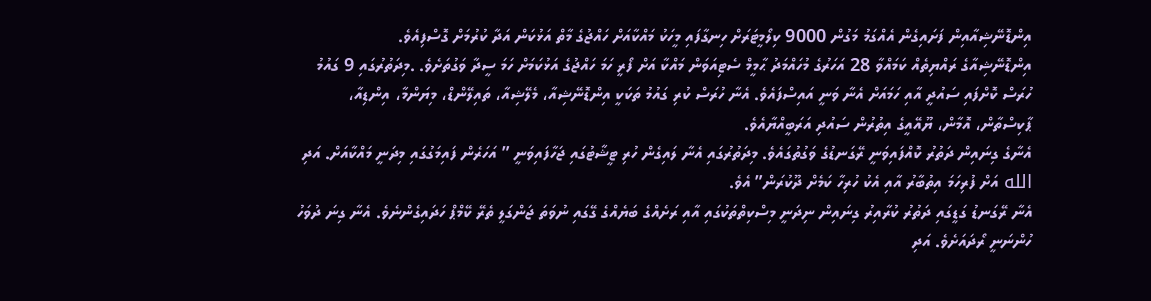އިންޑޮނޭޝިއާއިން ފަށައިގެން އެއްގަމު މަގުން 9000 ކިލޯމީޓަރަށް ހިނގާފައި މީހަކު މައްކާއަށް ހައްޖުގެ މާތް އަޅުކަން އަދާ ކުރުމަށް ގޮސްފިއެވެ.
އިންޑޮނޭޝިއާގެ ރައްޔިތެއް ކަމައްވާ 28 އަހަރުގެ މުހައްމަދު ޙާމީމް ސެޓިއަވަން މައްކާ އަށް ފޯރީ ހަމަ ހައްޖުގެ އަޅުކަމަށް ހަމަ ސީދާ ވަގުތަށެވެ. .މިދަތުރުގައި 9 ގައުމު ހުރަސް ކޮށްފައި ސައުދީ އާއި ހަމައަށް އެނާ ވަނީ އައިސްފައެވެ. އެނާ ހުރަސް ކުރި ގައުމު ތަކަކީ އިންޑޮނޭޝިއާ، މެލޭޝިއާ، ތައިލޭންޑް، މިޔަންމާ، އިންޑިއާ، ޕާކިސްތާން، އޮމާން، ޔޫއޭއީގެ އިތުރުން ސައުދި އަރަބީއްޔާއެވެ.
އެނާގެ ގިނައިން ދަތުރު ކޮއްފައިވަނީ ރޭގަނޑުގެ ވަގުތުގައެވެ. މިދަތުރުގައި އެނާ ލައިގެން ހުރި ޓީޝާޓުގައި ޖަހާފައިވަނީ ” އަހަރެން ފައިމަގުގައި މިދަނީ މައްކާއަށް. އަދި الله އަށް ފުރިހަމަ އިތުބާރު އާއި އެކު ހުރިހާ ކަމެށް ދޫކުރަން” އެވެ.
އެނާ ރޭގަނޑު ގަޑީގައި ދަތުރު ކުރާއިރު ގިނައިން ނިދަނީ މިސްކިތްތަކުގައި އާއި ރަށެއްގެ ބަޔެއްގެ ގޭގައި ނުވަތަ ޖަންގަލީ ތެރޭ ކޭމްޕް ހަދައިގެންނެވެ. އެނާ ގިނަ ދުވަހު ހުންނަނީ ރޯދައަށެވެ. އަދި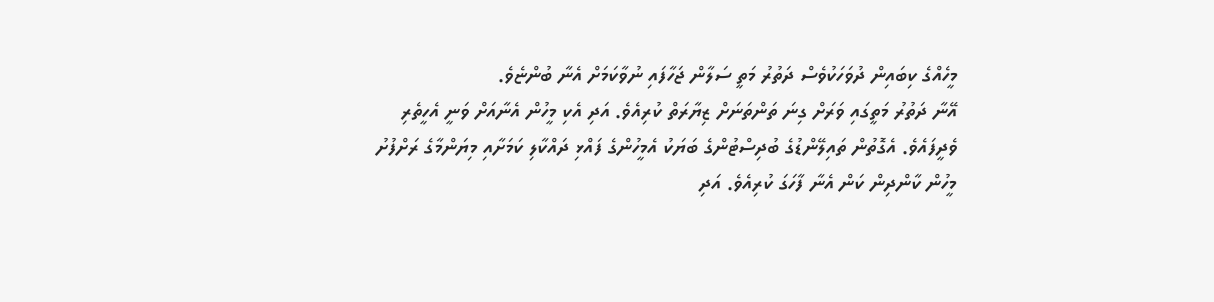މީހެއްގެ ކިބައިން ދުވަހަކުވެސް ދަތުރު މަތީ ސަލާން ޖަހާފައި ނުވާކަމަށް އެނާ ބުންޏެވެ.
އޭނާ ދަތުރު މަތީގައި ވަރަށް ގިނަ ތަންތަނަށް ޒިޔާރަތް ކުރިއެވެ. އަދި އެކި މީހުން އެނާއަށް ވަނީ އެހީތެރި ވެދީފައެވެ. އެގޮތުން ތައިލޭންޑުގެ ބުދިސްޓުންގެ ބަޔަކު އެމީހުންގެ ފައްޅި ދައްކާލި ކަމަށާއި މިޔަންމާގެ ރަށްފުށު މީހުން ކާންދިން ކަން އެނާ ފާހަގަ ކުރިއެވެ. އަދި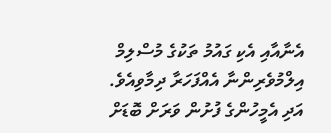އެނާއާއި އެކި ގައުމު ތަކުގެ މުސްލިމް އިލްމުވެރިންނާ އެއްފަހަރާ ދިމާވިއެވެ. އަދި އެމީހުންގެ ފުށުން ވަރަށް ބޮޑަށް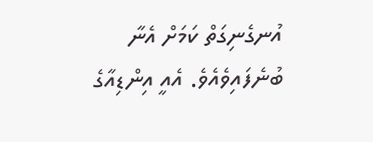އުނގެނިގަތް ކަމަށް އެނާ ބުނެފައިވެއެވެ. އެއީ އިންޑިއާގެ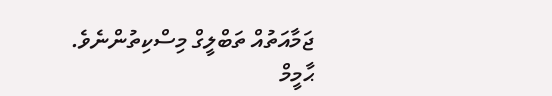ޖަމާއަތުއް ތަބްލީގް މިސްކިތުންނެވެ.
ޙާމީމް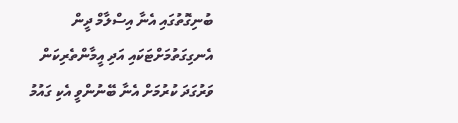ބުނިގޮތުގައި އެނާ އިސްލާމް ދީން އެނގިގަތުމަށްޓަކައި އަދި އީމާންތެރިކަން ވަރުގަދަ ކުރުމަށް އެނާ ބޭނުންވީ އެކި ގައުމު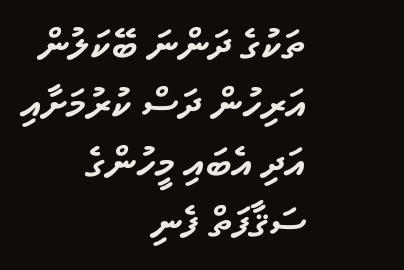ތަކުގެ ދަންނަ ބޭކަލުން އަރިހުން ދަސް ކުރުމަށާއި އަދި އެބައި މީހުންގެ ސަޤާފަތް ފެނި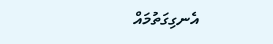އެނގިގަތުމައް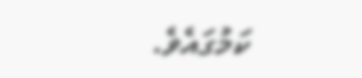ކަމުގައެވެ.